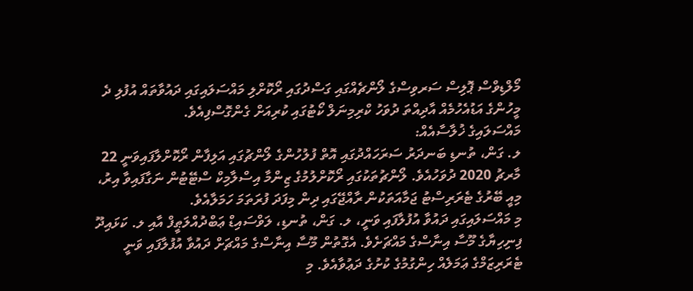މޯލްޑިވްސް ޕޮލިސް ސަރވިސްގެ ލޯންޗެއްގައި ގަސްދުގައި ރޯކޮށްލި މައްސަލައިގައި ދައުވާތައް އުފުލި ދެ މީހުންގެ އަޑުއެހުމެއް އާދިއްތަ ދުވަހު ކްރިމިނަލް ކޯޓުގައި ކުރިއަށް ގެންގޮސްފިއެވެ.
މައްސަލައިގެ ޚުލާސާއެއް:
ލ. ގަން، ތުނޑި ބަނދަރު ސަރަހައްދުގައި އޮތް ފުލުހުންގެ ލޯންޗުގައި އަލިފާން ރޯކޮށްލާފައިވަނީ 22 މާރޗު 2020 ދުވަހުއެވެ. ލޯންޗުތަކުގައި ރޯކޮށްލުމުގެ ޒިންމާ އިސްލާމިކް ސްޓޭޓުން ނަގާފައިވާ އިރު، މިއީ ބޭރުގެ ޓެރަރިސްޓު ޖަމާއަތަކުން ރާއްޖޭގައި ދިން މިފަދަ ފުރަތަމަ ހަމަލާއެވެ.
މި މައްސަލައިގައި ދައުވާ އުފުލާފައި ވަނީ، ލ. ގަން، ތުނޑި، ލަވްސައިޑް ޢަބްދުއްލަޠީފް އާއި ލ. ކަޅައިދޫ ފިނިހިޔާގެ މޫސާ އިނާސްގެ މައްޗަށެވެ. އެގޮތުން މޫސާ އިނާސްގެ މައްޗަށް ދައުވާ އުފުލާފައި ވަނީ ޓެރަރިޒަމްގެ ޢަމަލެއް ހިންގުމުގެ ކުށުގެ ދަޢުވާއެވެ. މި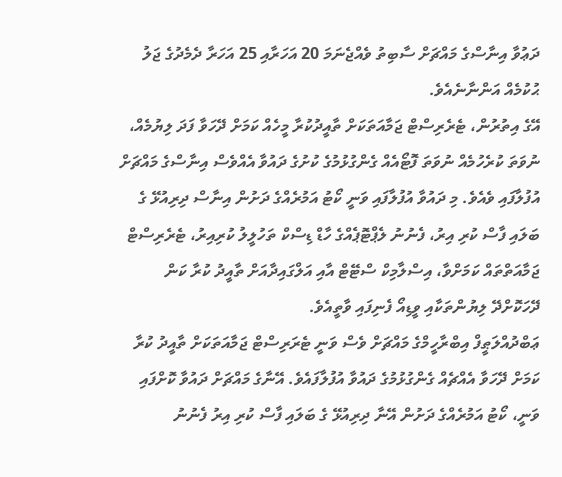ދަޢުވާ އިނާސްގެ މައްޗަށް ސާބިތު ވެއްޖެނަމަ 20 އަހަރާއި 25 އަހަރާ ދެމެދުގެ ޖަލު ޙުކުމެއް އަންނާނެއެވެ.
އޭގެ އިތުރުން، ޓެރެރިސްޓް ޖަމާއަތަކަށް ތާއީދުކުރާ މީހެއް ކަމަށް ދޭހަވާ ފަދަ ލިޔުމެއް، ނުވަތަ ކުރެހުމެއް ނުވަތަ ފޮޓޯއެއް ގެންގުޅުމުގެ ކުށުގެ ދައުވާ އެއްވެސް އިނާސްގެ މައްޗަށް އުފުލާފައި ވެއެވެ. މި ދައުވާ އުފުލާފައި ވަނީ ކޯޓު އަމުރެއްގެ ދަށުން އިނާސް ދިރިއުޅޭ ގެ ބަލައި ފާސް ކުރި އިރު، ފެނުނު ލެޕްޓޮޕެއްގެ ހާޑް ޑިސްކް ތަހުލީލު ކުރިއިރު، ޓެރެރިސްޓް ޖަމާއަތްތައް ކަމަށްވާ، އިސްލާމިކް ސްޓޭޓް އާއި އަލްގައިދާއަށް ތާއީދު ކުރާ ކަން ދޭހަކޮށްދޭ ލިޔުންތަކާއި ވީޑިއޯ ފެނިފައި ވާތީއެވެ.
ޢަބްދުއްލަޠީފް އިބްރާހީމްގެ މައްޗަށް ވެސް ވަނީ ޓެރަރިސްޓް ޖަމާއަތަކަށް ތާއީދު ކުރާ ކަމަށް ދޭހަވާ އެއްޗެއް ގެންގުޅުމުގެ ދައުވާ އުފުލާފައެވެ. އޭނާގެ މައްޗަށް ދައުވާ ކޮށްފައި ވަނީ، ކޯޓު އަމުރެއްގެ ދަށުން އޭނާ ދިރިއުޅޭ ގެ ބަލައި ފާސް ކުރި އިރު ފެނުނު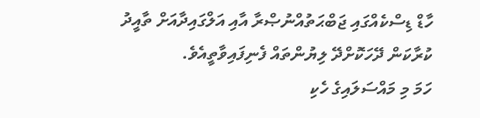ހާޑް ޑިސްކެއްގައި ޖަބްޙަތުއްނުޞްރާ އާއި އަލްގައިދާއަށް ތާއީދު ކުރާކަން ދޭހަކޮށްދޭ ލިޔުންތައް ފެނިފައިވާތީއެވެ.
ހަމަ މި މައްސަލައިގެ ހެކި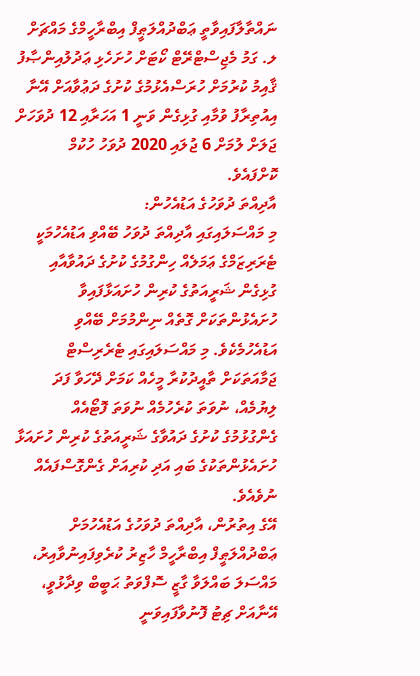ނައްތާލާފައިވާތީ ޢަބްދުއްލަޠީފް އިބްރާހީމްގެ މައްޗަށް ލ. ގަމު މެޖިސްޓްރޭޓް ކޯޓަށް ހުށަހެޅި ޢަދުލުއިންޞާފު ޤާއިމު ކުރުމަށް ހުރަސްއެޅުމުގެ ކުށުގެ ދަޢުވާއަށް އޭނާ އިއުތިރާފު ވުމާއި ގުޅިގެން ވަނީ 1 އަހަރާއި 12 ދުވަހަށް ޖަލަށް ލުމަށް 6 ޖުލައި 2020 ދުވަހު ހުކުމް ކޮށްފައެވެ.
އާދިއްތަ ދުވަހުގެ އަޑުއެހުން:
މި މައްސަލައިގައި އާދިއްތަ ދުވަހު ބޭއްވި އަޑުއެހުމަކީ ޓެރަރިޒަމްގެ ޢަމަލެއް ހިންގުމުގެ ކުށުގެ ދައުވާއާއި ގުޅިގެން ޝަރީއަތުގެ ކުރިން ހުށައަޅާފައިވާ ހުށައެޅުންތަކަށް ގޮތެއް ނިންމުމަށް ބޭއްވި އަޑުއެހުމެކެވެ. މި މައްސަލައިގައި ޓެރެރިސްޓް ޖަމާއަތަކަށް ތާއީދުކުރާ މީހެއް ކަމަށް ދޭހަވާ ފަދަ ލިޔުމެއް، ނުވަތަ ކުރެހުމެއް ނުވަތަ ފޮޓޯއެއް ގެންގުޅުމުގެ ކުށުގެ ދައުވާގެ ޝަރީއަތުގެ ކުރިން ހުށައަޅާ ހުށައެޅުންތަކުގެ ބައި އަދި ކުރިއަށް ގެންގޮސްފައެއް ނުވެއެވެ.
އޭގެ އިތުރުން، އާދިއްތަ ދުވަހުގެ އަޑުއެހުމަށް ޢަބްދުއްލަޠީފް އިބްރާހީމް ހާޒިރު ކުރެވިފައިނުވާއިރު، މައްސަލަ ބައްލަވާ ގާޒީ ސޮފްވަތު ޙަބީބް ވިދާޅުވީ، އޭނާއަށް ޗިޓު ފޮނުވާފައިވަނީ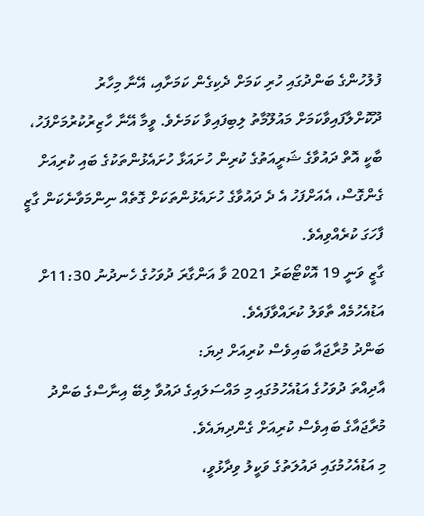ފުލުހުންގެ ބަންދުގައި ހުރި ކަމަށް ދެކިގެން ކަމަށާއި، އޭނާ މިހާރު ދޫކޮށްލާފައިވާކަމަށް މައުލޫމާތު ލިބިފައިވާ ކަމަށެވެ. ވީމާ އޭނާ ހާޒިރުކުރުމަށްފަހު، ބާކީ އޮތް ދައުވާގެ ޝަރީއަތުގެ ކުރިން ހުށައަޅާ ހުށައެޅުންތަކުގެ ބައި ކުރިއަށް ގެންގޮސް، އެއަށްފަހު އެ ދެ ދައުވާގެ ހުށައެޅުންތަކަށް ގޮތެއް ނިންމަވާނެކަން ގާޒީ ފާހަގަ ކުރެއްވިއެވެ.
ގާޒީ ވަނީ 19 އޮކްޓޯބަރު 2021 ވާ އަންގާރަ ދުވަހުގެ ހެނދުނު 11:30ށް އަޑުއެހުމެއް ތާވަލު ކުރައްވާފައެވެ.
ބަންދު މުރާޖައާ ބައިވެސް ކުރިއަށް ދިޔަ:
އާދިއްތަ ދުވަހުގެ އަޑުއެހުމުގައި މި މައްސަލައިގެ ދައުވާ ލިބޭ އިނާސްގެ ބަންދު މުރާޖައާގެ ބައިވެސް ކުރިއަށް ގެންދިޔައެވެ.
މި އަޑުއެހުމުގައި ދައުލަތުގެ ވަކީލު ވިދާޅުވީ،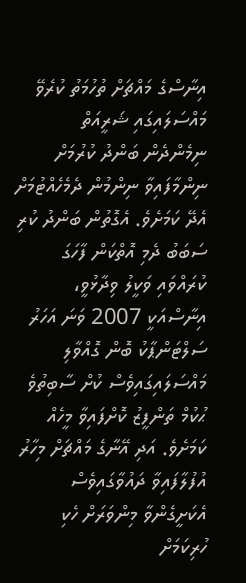އިނާސްގެ މައްޗަށް ތުހުމަތު ކުރެވޭ މައްސަލައިގައި ޝަރީއަތް ނިމެންދެން ބަންދު ކުރުމަށް ނިންމާފައިވާ ނިންމުން ދެމެހެއްޓުމަށް އެދޭ ކަމަށެވެ. އެގޮތުން ބަންދު ކުރި ސަބަބު ދެމި އޮތްކަން ފާހަގަ ކުރައްވައި ވަކީލު ވިދާޅުވީ، އިނާސްއަކީ 2007 ވަނަ އަހަރު ސަލްޓަންޕާކު ބޮން ގޮއްވާލި މައްސަލައިގައިވެސް ކުށް ސާބިތުވެ ޙުކުމް ތަންފީޒު ކޮށްފައިވާ މީހެއް ކަމަށެވެ. އަދި އޭނާގެ މައްޗަށް މިހާރު އުފުލާފައިވާ ދައުވާގައިވެސް އެކަށީގެންވާ މިންވަރަށް ހެކި ހުރިކަމަށް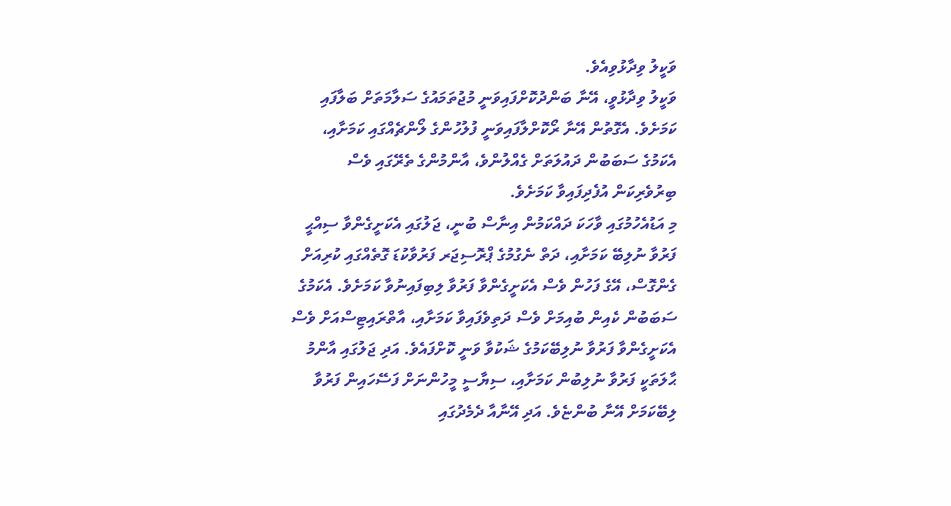ވަކީލު ވިދާޅުވިއެވެ.
ވަކީލު ވިދާޅުވީ، އޭނާ ބަންދުކޮށްފައިވަނީ މުޖުތަމައުގެ ސަލާމަތަށް ބަލާފައި ކަމަށެވެ. އެގޮތުން އޭނާ ރޯކޮށްލާފައިވަނީ ފުލުހުންގެ ލޯންޗެއްގައި ކަމަށާއި، އެކަމުގެ ސަބަބުން ދައުލަތަށް ގެއްލުންވެ، އާންމުންގެ ތެރޭގައި ވެސް ބިރުވެރިކަން އުފެދިފައިވާ ކަމަށެވެ.
މި އަޑުއެހުމުގައި ވާހަކަ ދައްކަމުން އިނާސް ބުނީ، ޖަލުގައި އެކަށީގެންވާ ސިއްޙީ ފަރުވާ ނުލިބޭ ކަމަށާއި، ދަތް ނެގުމުގެ ޕްރޮސިޖަރ ފަރުވާކުޑަ ގޮތެއްގައި ކުރިއަށް ގެންގޮސް، އޭގެ ފަހުން ވެސް އެކަށީގެންވާ ފަރުވާ ލިބިފައިނުވާ ކަމަށެވެ. އެކަމުގެ ސަބަބުން ކެއިން ބުއިމަށް ވެސް ދަތިވެފައިވާ ކަމަށާއި، އާތްރައިޓިސްއަށް ވެސް އެކަށީގެންވާ ފަރުވާ ނުލިބޭކަމުގެ ޝަކުވާ ވަނީ ކޮށްފައެވެ. އަދި ޖަލުގައި އާންމު ޙާލަތަކީ ފަރުވާ ނުލިބުން ކަމަށާއި، ސިޔާސީ މީހުންނަށް ފަސޭހައިން ފަރުވާ ލިބޭކަމަށް އޭނާ ބުންޏެވެ. އަދި އޭނާއާ ދެމެދުގައި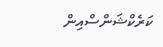ކަރެކްޝަންސްއިން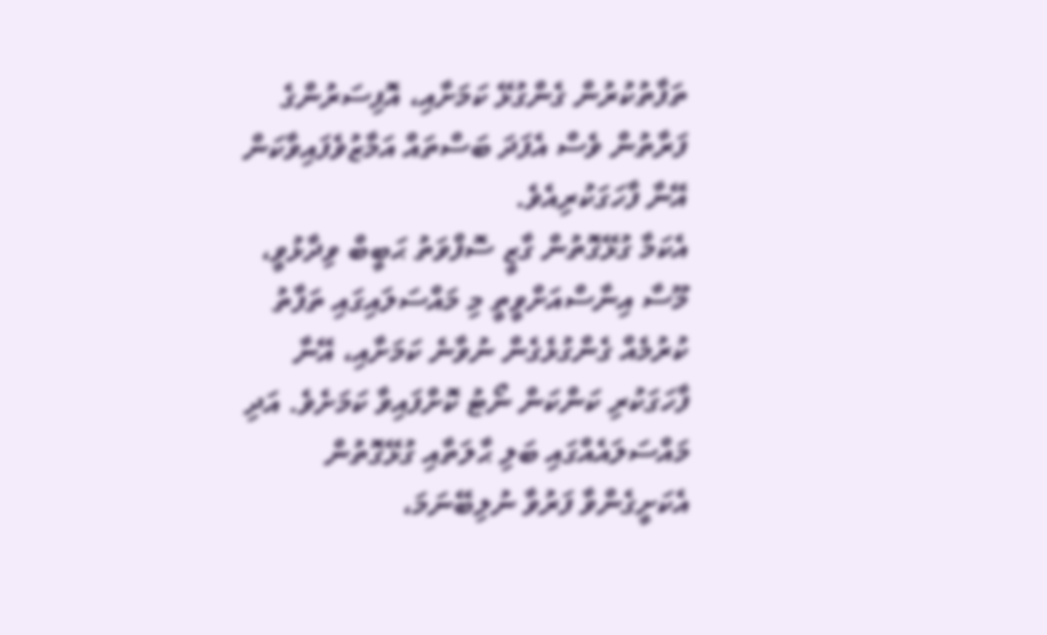ތަފާތުކުރުން ގެންގުޅޭ ކަމަށާއި، އޮފިސަރުންގެ ފަރާތުން ވެސް އެފަދަ ބަސްތައް އަމާޒުވެފައިވާކަން އޭނާ ފާހަގަކުރިއެވެ.
އެކަމާ ގުޅޭގޮތުން ގާޒީ ސޮފްވަތު ޙަބީބް ވިދާޅުވީ، މޫސާ އިނާސްއަށްވީތީ މި މައްސަލައިގައި ތަފާތު ކުރުމެއް ގެންގުޅެގެން ނުވާނެ ކަމަށާއި، އޭނާ ފާހަގަކުރި ކަންކަން ނޯޓު ކޮށްފައިވާ ކަމަށެވެ. އަދި މައްސަލައެއްގައި ބަލި ޙާލަތާއި ގުޅޭގޮތުން އެކަށީގެންވާ ފަރުވާ ނުލިބޭނަމަ،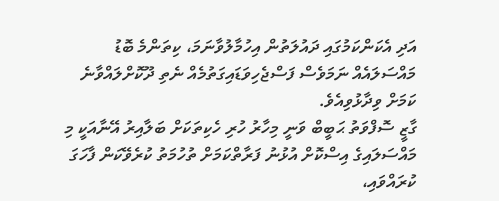އަދި އެކަންކަމުގައި ދައުލަތުން އިހުމާލުވާނަމަ، ކިތަންމެ ބޮޑު މައްސަލައެއް ނަމަވެސް ފަސްޖެހިވަޑައިގަތުމެއް ނެތި ދޫކޮށްލައްވާނެ ކަމަށް ވިދާޅުވިއެވެ.
ގާޒީ ސޮފްވަތު ޙަބީބް ވަނީ މިހާރު ހުރި ހެކިތަކަށް ބަލާއިރު އޭނާއަކީ މި މައްސަލައިގެ އިސްކޮށް އުޅުނު ފަރާތްކަމަށް ތުހުމަތު ކުރެވޭކަން ފާހަގަ ކުރައްވައި،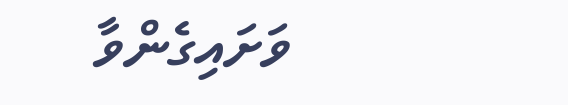ވަށައިގެންވާ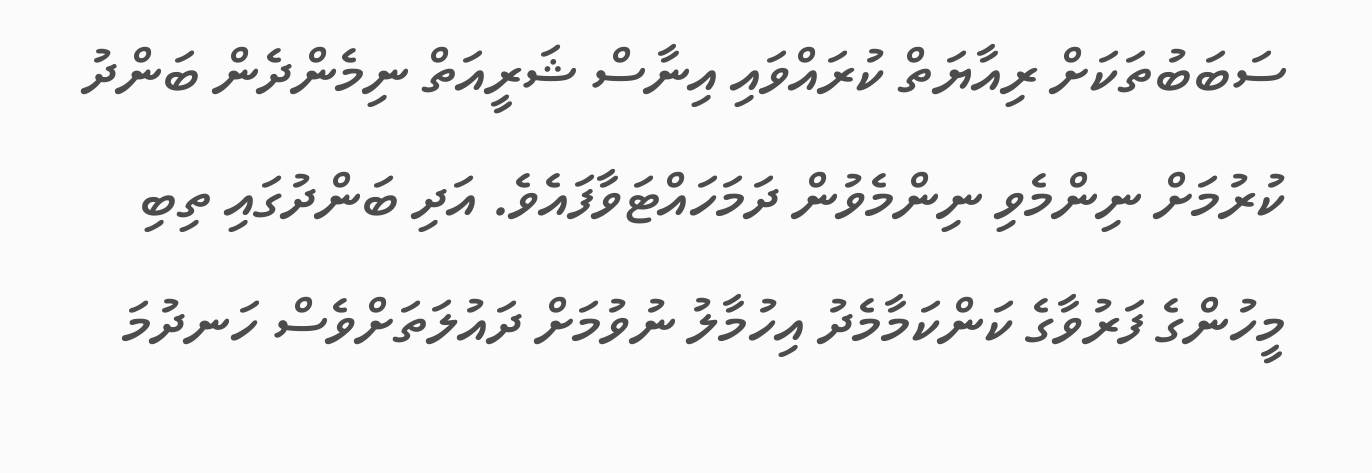ސަބަބުތަކަށް ރިއާޔަތް ކުރައްވައި އިނާސް ޝަރީއަތް ނިމެންދެން ބަންދު ކުރުމަށް ނިންމެވި ނިންމެވުން ދަމަހައްޓަވާފައެވެ. އަދި ބަންދުގައި ތިބި މީހުންގެ ފަރުވާގެ ކަންކަމާމެދު އިހުމާލު ނުވުމަށް ދައުލަތަށްވެސް ހަނދުމަ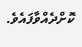ކޮށްދެއްވާފައެވެ.